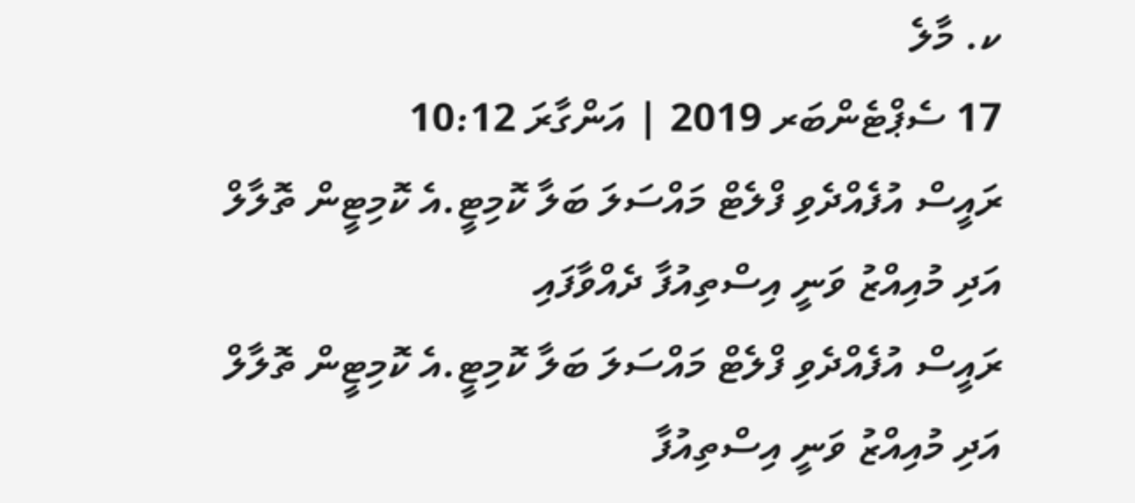ކ. މާލެ
17 ސެޕްޓެންބަރ 2019 | އަންގާރަ 10:12
ރައީސް އުފެއްދެވި ފްލެޓް މައްސަލަ ބަލާ ކޮމިޓީ.އެ ކޮމިޓީން ތޮލާލް އަދި މުއިއްޒު ވަނީ އިސްތިއުފާ ދެއްވާފައި
ރައީސް އުފެއްދެވި ފްލެޓް މައްސަލަ ބަލާ ކޮމިޓީ.އެ ކޮމިޓީން ތޮލާލް އަދި މުއިއްޒު ވަނީ އިސްތިއުފާ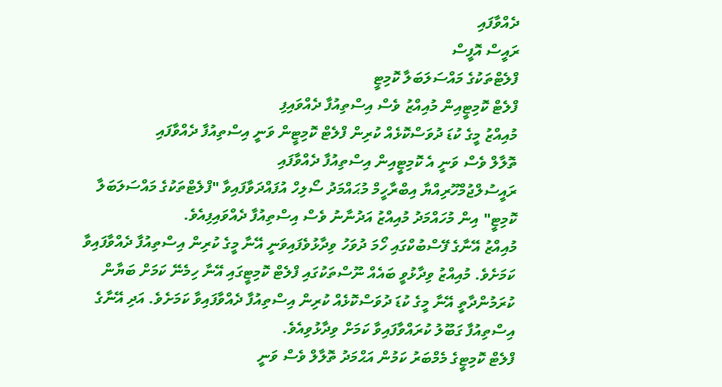ދެއްވާފައި
ރައީސް އޮފީސް
ފްލެޓްތަކުގެ މައްސަލަބަލާ ކޮމިޓީ
ފްލެޓް ކޮމިޓީއިން މުއިއްޒު ވެސް އިސްތިއުފާ ދެއްވައިފި
މުއިއްޒު މީގެ ކުޑަ ދުވަސްކޮޅެއް ކުރިން ފްލެޓް ކޮމިޓީން ވަނީ އިސްތިއުފާ ދެއްވާފައި
ތޮލާލް ވެސް ވަނީ އެ ކޮމިޓީއިން އިސްތިއުފާ ދެއްވާފައި
ރައީސުލްޖުމްހޫރިއްޔާ އިބްރާހީމް މުޙައްމަދު ސޯލިހް އުފައްދަވާފައިވާ "ފްލެޓްތަކުގެ މައްސަލަބަލާ ކޮމިޓީ" އިން މުހައްމަދު މުއިއްޒު އަދުނާނު ވެސް އިސްތިއުފާ ދެއްވައިފިއެވެ.
މުއިއްޒު އޭނާގެ ފޭސްބުކްގައި ހޯމަ ދުވަހު ވިދާޅުވެފައިވަނީ އޭނާ މީގެ ކުރިން އިސްތިއުފާ ދެއްވާފައިވާ ކަމަށެވެ. މުއިއްޒު ވިދާޅުވީ ބައެއް ނޫސްތަކުގައި ފްލެޓް ކޮމިޓީގައި އޭނާ ހިމެނޭ ކަމަށް ބަޔާން ކުރަމުންދާތީ އޭނާ މީގެ ކުޑަ ދުވަސްކޮޅެއް ކުރިން އިސްތިއުފާ ދެއްވާފައިވާ ކަމަށެވެ. އަދި އޭނާގެ އިސްތިއުފާ ގަބޫލު ކުރައްވާފައިވާ ކަމަށް ވިދާޅުވިއެވެ.
ފްލެޓް ކޮމިޓީގެ މެމްބަރު ކަމުން އަޙްމަދު ތޮލާލް ވެސް ވަނީ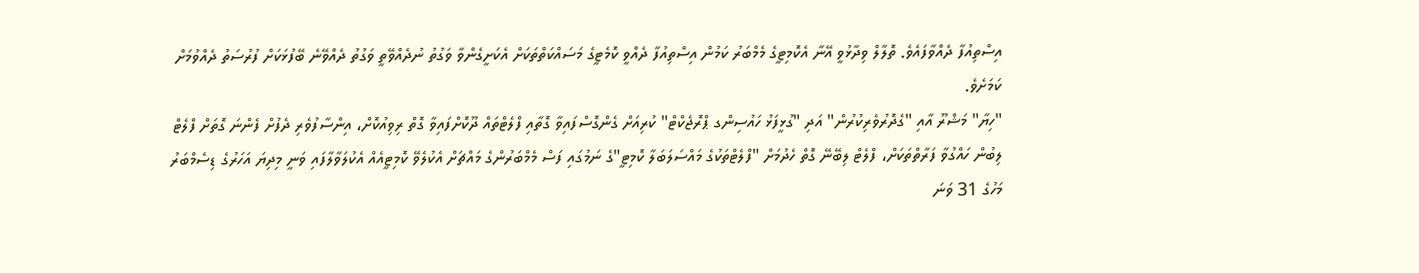އިސްތިއުފާ ދެއްވާފައެވެ. ތޮލާލް ވިދާޅުވީ އޭނާ އެކޮމިޓީގެ މެމްބަރު ކަމުން އިސްތިއުފާ ދެއްވީ ކޮމެޓީގެ މަސައްކަތްތަކަށް އެކަށީގެންވާ ވަގުތު ނުދެއްވޭތީ ވަގުތު ދެއްވޭނެ ބޭފުޅަކަށް ފުރުސަތު ދެއްވުމަށް ކަމަށެވެ.
"ހިޔާ" މަޝްރޫ އާއި "ގެދޮރުވެރިކުރުން" އަދި "ގުޅީފަޅު ހައުސިންގ ޕްރޮޖެކްޓް" ކުރިއަށް ގެންގޮސްފައިވާ ގޮތާއި ފްލެޓްތައް ދޫކޮށްފައިވާ ގޮތް ރިވިއުކޮށް، އިންސާފުވެރި ދެފުށް ފެންނަ ގޮތަށް ފްލެޓް ލިބުން ހައްގުވާ ފަރާތްތަކަށް، ފްލެޓް ލިބޭނޭ ގޮތް ހެދުމަށް "ފްލެޓްތަކުގެ މައްސަލަބަލާ ކޮމިޓީ"ގެ ނަމުގައި ފަސް މެމްބަރުންގެ މައްޗަށް އެކުލެވޭ ކޮމިޓީއެއް އެކުލަވާލާފައި ވަނީ މިދިޔަ އަހަރުގެ ޑިސެމްބަރު މަހުގެ 31 ވަނަ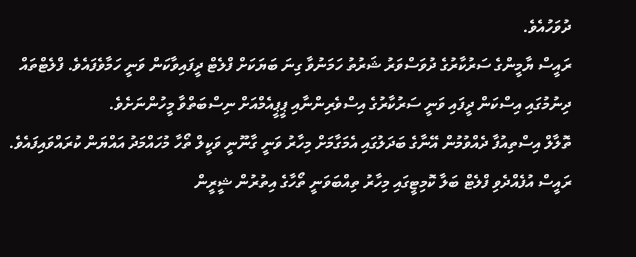ދުވަހުއެވެ.
ރައީސް ޔާމީންގެ ސަރުކާރުގެ ދުވަސްވަރު ޝަރުތު ހަމަނުވާ ގިނަ ބަޔަކަށް ފްލެޓް ދީފައިވާކަން ވަނީ ހަމާވެފައެވެ. ފްލެޓްތައް ދިނުމުގައި އިސްކަން ދީފައި ވަނީ ސަރުކާރުގެ އިސްވެރިންނާއި ޕީޕީއެމްއަށް ނިސްބަތްވާ މީހުންނަށެވެ.
ތޮލާލް އިސްތިއުފާ ދެއްވުމުން އޭނާގެ ބަދަލުގައި އެމަގާމަށް މިހާރު ވަނީ ގާނޫނީ ވަކީލް ތޯހާ މުހައްމަދު އައްޔަން ކުރައްވައިފައެވެ.
ރައީސް އުފެއްދެވި ފްލެޓް ބަލާ ކޮމިޓީގައި މިހާރު ތިއްބަވަނީ ތޯހާގެ އިތުރުން ޝީރީން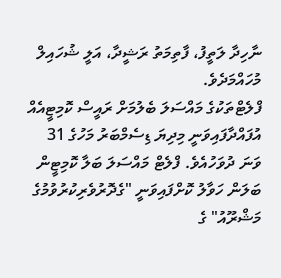ނާހިދާ ލަތީފު، ފާތިމަތު ރަޝީދާ، އަލީ ޝުހައިލް މުހައްމަދެވެ.
ފްލެޓްތަކުގެ މައްސަލަ ބެލުމަށް ރައީސް ކޮމިޓީއެއް އުފައްދާފައިވަނީ މިދިޔަ ޑިސެމްބަރު މަހުގެ 31 ވަނަ ދުވަހުއެވެ. ފްލެޓް މައްސަލަ ބަލާ ކޮމިޓީން ބަލަން ހަވާލު ކޮށްފައިވަނީ "ގެދޮރުވެރިކުރުވުމުގެ މަޝްރޫއު" ގެ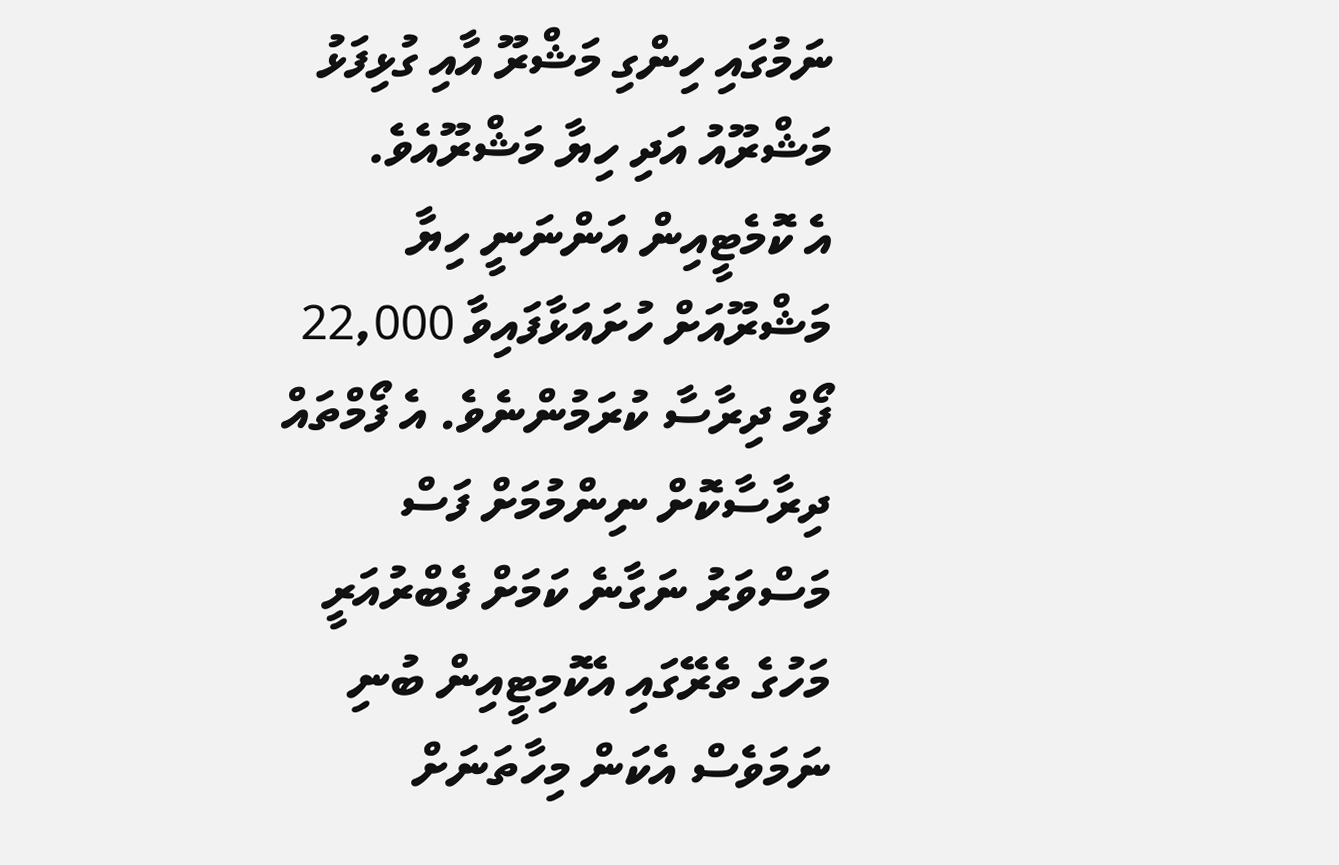ނަމުގައި ހިންގި މަޝްރޫ އާއި ގުޅިފަޅު މަޝްރޫއު އަދި ހިޔާ މަޝްރޫއެވެ.
އެ ކޮމެޓީއިން އަންނަނީ ހިޔާ މަޝްރޫއަށް ހުށައަޅާފައިވާ 22,000 ފޯމް ދިރާސާ ކުރަމުންނެވެ. އެ ފޯމްތައް ދިރާސާކޮށް ނިންމުމަށް ފަސް މަސްވަރު ނަގާނެ ކަމަށް ފެބްރުއަރީ މަހުގެ ތެރޭގައި އެކޮމިޓީއިން ބުނި ނަމަވެސް އެކަން މިހާތަނަށް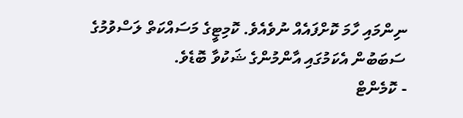ނިންމައި ހާމަ ކޮށްފައެއް ނުވެއެވެ. ކޮމިޓީގެ މަސައްކަތް ލަސްވުމުގެ ސަބަބުން އެކަމުގައި އާންމުންގެ ޝަކުވާ ބޮޑެވެ.
- ކޮމެންޓް